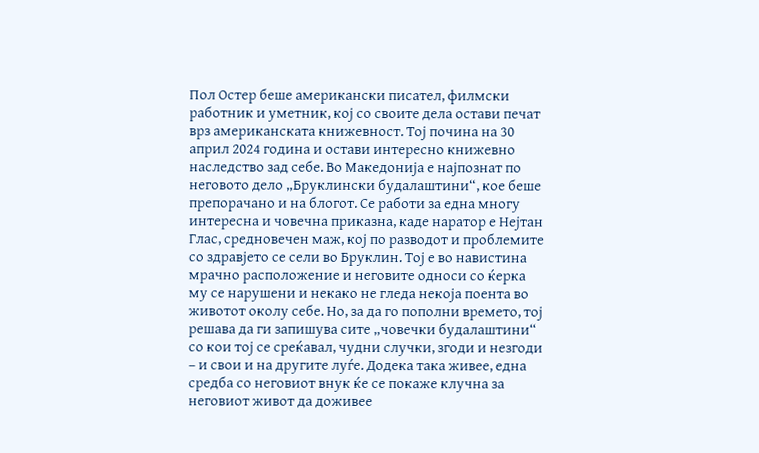Пол Остер беше американски писател, филмски работник и уметник, кој со своите дела остави печат врз американската книжевност. Тој почина на 30 април 2024 година и остави интересно книжевно наследство зад себе. Во Македонија е најпознат по неговото дело „Бруклински будалаштини“, кое беше препорачано и на блогот. Се работи за една многу интересна и човечна приказна, каде наратор е Нејтан Глас, средновечен маж, кој по разводот и проблемите со здравјето се сели во Бруклин. Тој е во навистина мрачно расположение и неговите односи со ќерка му се нарушени и некако не гледа некоја поента во животот околу себе. Но, за да го пополни времето, тој решава да ги запишува сите „човечки будалаштини“ со кои тој се среќавал, чудни случки, згоди и незгоди – и свои и на другите луѓе. Додека така живее, една средба со неговиот внук ќе се покаже клучна за неговиот живот да доживее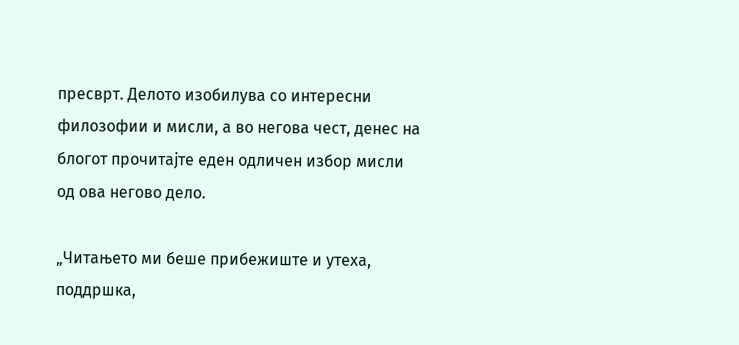пресврт. Делото изобилува со интересни филозофии и мисли, а во негова чест, денес на блогот прочитајте еден одличен избор мисли од ова негово дело.

„Читањето ми беше прибежиште и утеха, поддршка,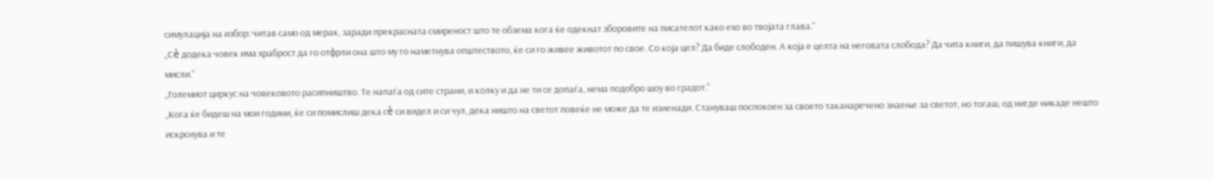симулација на избор: читав само од мерак, заради прекрасната смиреност што те обзема кога ќе одекнат зборовите на писателот како ехо во твојата глава.“
„Сè додека човек има храброст да го отфрли она што му го наметнува општеството, ќе си го живее животот по свое. Со која цел? Да биде слободен. А која е целта на неговата слобода? Да чита книги, да пишува книги, да мисли.“
„Големиот циркус на човековото расипништво. Те напаѓа од сите страни, и колку и да не ти се допаѓа, нема подобро шоу во градот.“
„Кога ќе бидеш на мои години, ќе си помислиш дека сè си видел и си чул, дека ништо на светот повеќе не може да те изненади. Стануваш поспокоен за своето таканаречено знаење за светот, но тогаш, од нигде никаде нешто искрснува и те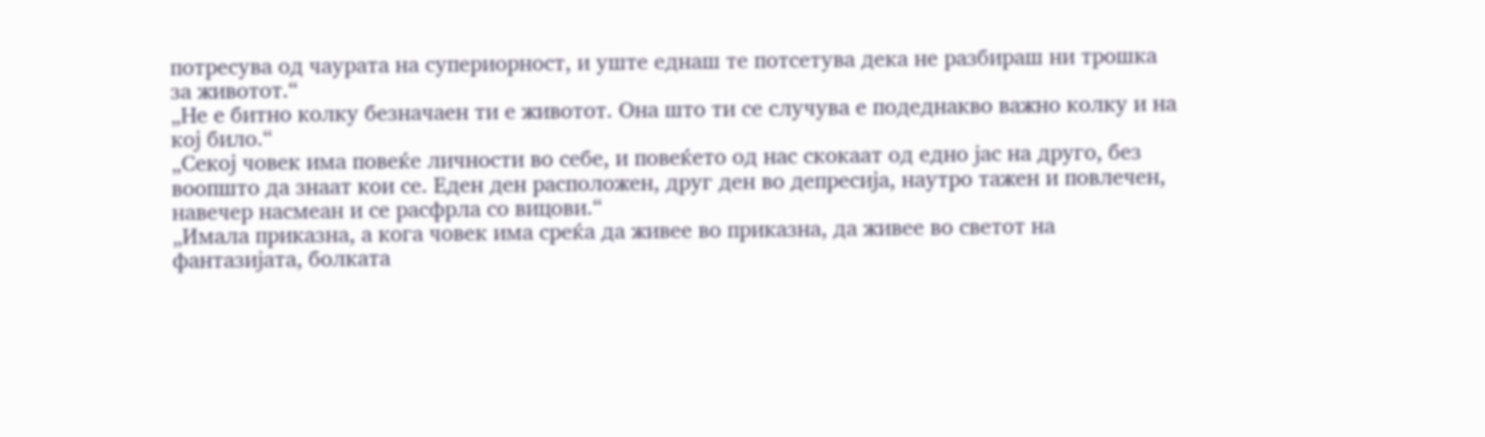потресува од чаурата на супериорност, и уште еднаш те потсетува дека не разбираш ни трошка за животот.“
„Не е битно колку безначаен ти е животот. Она што ти се случува е подеднакво важно колку и на кој било.“
„Секој човек има повеќе личности во себе, и повеќето од нас скокаат од едно јас на друго, без воопшто да знаат кои се. Еден ден расположен, друг ден во депресија, наутро тажен и повлечен, навечер насмеан и се расфрла со вицови.“
„Имала приказна, а кога човек има среќа да живее во приказна, да живее во светот на фантазијата, болката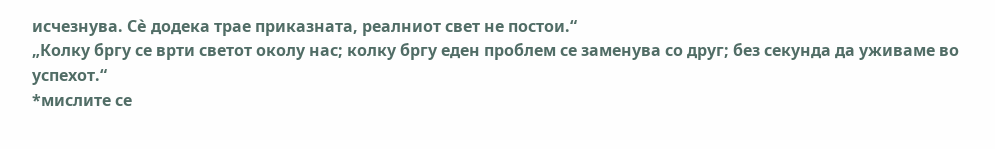исчезнува. Сè додека трае приказната, реалниот свет не постои.“
„Колку бргу се врти светот околу нас; колку бргу еден проблем се заменува со друг; без секунда да уживаме во успехот.“
*мислите се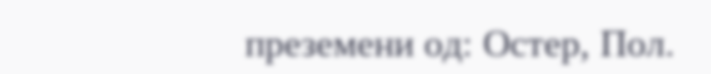преземени од: Остер, Пол.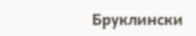Бруклински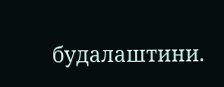будалаштини.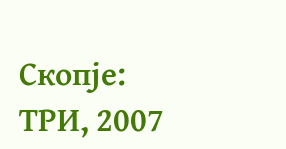Скопје: ТРИ, 2007